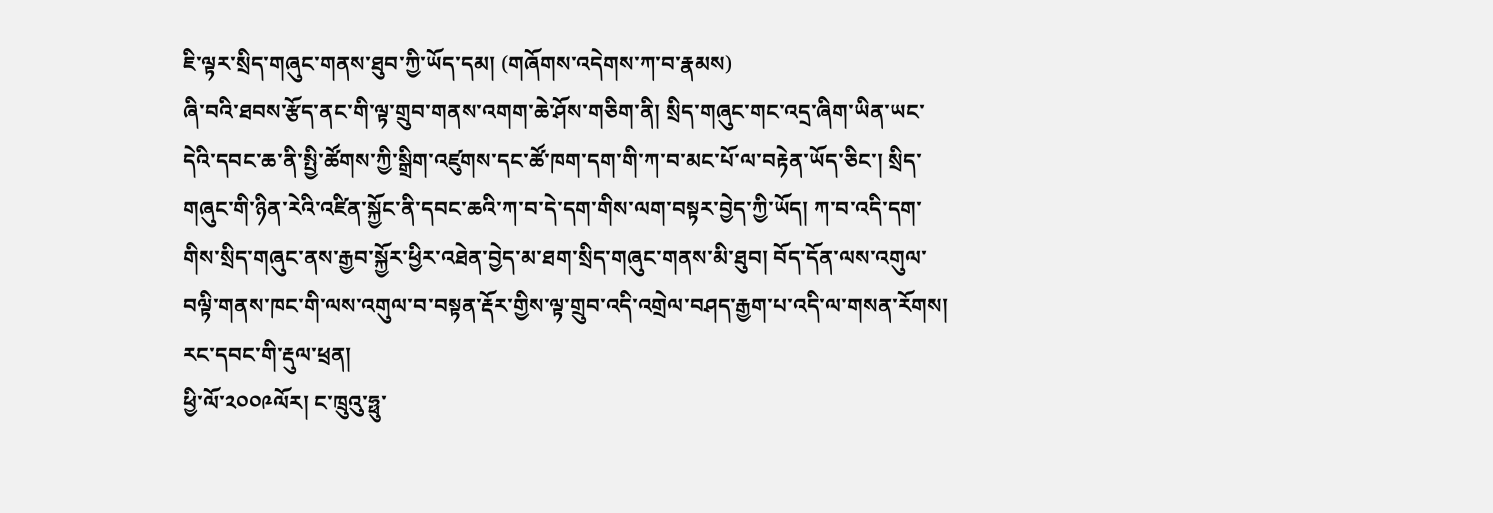ཇི་ལྟར་སྲིད་གཞུང་གནས་ཐུབ་ཀྱི་ཡོད་དམ། (གཞོགས་འདེགས་ཀ་བ་རྣམས)
ཞི་བའི་ཐབས་རྩོད་ནང་གི་ལྟ་གྲུབ་གནས་འགག་ཆེ་ཤོས་གཅིག་ནི། སྲིད་གཞུང་གང་འདྲ་ཞིག་ཡིན་ཡང་དེའི་དབང་ཆ་ནི་སྤྱི་ཚོགས་ཀྱི་སྒྲིག་འཛུགས་དང་ཚོ་ཁག་དག་གི་ཀ་བ་མང་པོ་ལ་བརྟེན་ཡོད་ཅིང་། སྲིད་གཞུང་གི་ཉིན་རེའི་འཛིན་སྐྱོང་ནི་དབང་ཆའི་ཀ་བ་དེ་དག་གིས་ལག་བསྟར་བྱེད་ཀྱི་ཡོད། ཀ་བ་འདི་དག་གིས་སྲིད་གཞུང་ནས་རྒྱབ་སྐྱོར་ཕྱིར་འཐེན་བྱེད་མ་ཐག་སྲིད་གཞུང་གནས་མི་ཐུབ། བོད་དོན་ལས་འགུལ་བལྟི་གནས་ཁང་གི་ལས་འགུལ་བ་བསྟན་རྡོར་གྱིས་ལྟ་གྲུབ་འདི་འགྲེལ་བཤད་རྒྱག་པ་འདི་ལ་གསན་རོགས།
རང་དབང་གི་རྡུལ་ཕྲན།
ཕྱི་ལོ་༢༠༠༩ལོར། ང་ཁྲུའུ་ཧྥུ་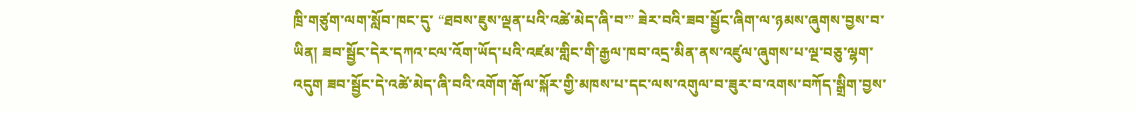ཁྲི་གཙུག་ལག་སློབ་ཁང་དུ་ “ཐབས་ཇུས་ལྡན་པའི་འཚེ་མེད་ཞི་བ་” ཟེར་བའི་ཟབ་སྦྱོང་ཞིག་ལ་ཉམས་ཞུགས་བྱས་བ་ཡིན། ཟབ་སྦྱོང་དེར་དཀའ་ངལ་འོག་ཡོད་པའི་འཛམ་གླིང་གི་རྒྱལ་ཁབ་འདྲ་མིན་ནས་འཛུལ་ཞུགས་པ་ལྔ་བཅུ་ལྷག་འདུག ཟབ་སྦྱོང་དེ་འཚེ་མེད་ཞི་བའི་འགོག་རྒོལ་སྐོར་གྱི་མཁས་པ་དང་ལས་འགུལ་བ་ཟུར་བ་འགས་བཀོད་སྒྲིག་བྱས་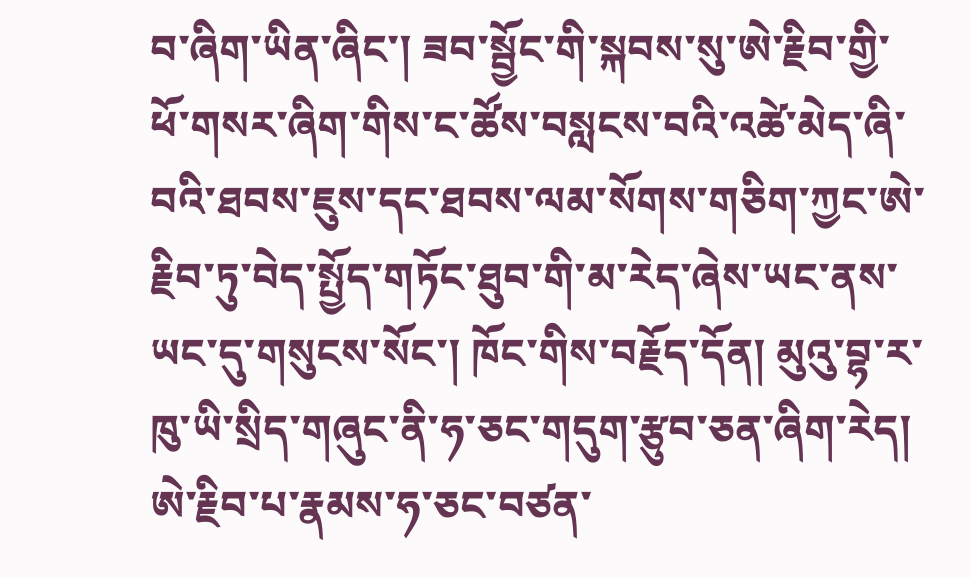བ་ཞིག་ཡིན་ཞིང་། ཟབ་སྦྱོང་གི་སྐབས་སུ་ཨེ་རྗིབ་གྱི་ཕོ་གསར་ཞིག་གིས་ང་ཚོས་བསླངས་བའི་འཚེ་མེད་ཞི་བའི་ཐབས་ཇུས་དང་ཐབས་ལམ་སོགས་གཅིག་ཀྱང་ཨེ་རྗིབ་ཏུ་བེད་སྤྱོད་གཏོང་ཐུབ་གི་མ་རེད་ཞེས་ཡང་ནས་ཡང་དུ་གསུངས་སོང་། ཁོང་གིས་བརྗོད་དོན། མུའུ་བྷ་ར་ཁུ་ཡི་སྲིད་གཞུང་ནི་ཧ་ཅང་གདུག་རྩུབ་ཅན་ཞིག་རེད། ཨེ་རྗིབ་པ་རྣམས་ཧ་ཅང་བཙན་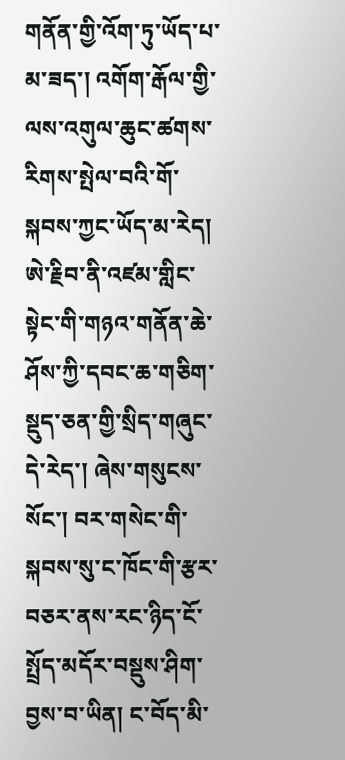གནོན་གྱི་འོག་ཏུ་ཡོད་པ་མ་ཟད་། འགོག་རྒོལ་གྱི་ལས་འགུལ་ཆུང་ཚགས་རིགས་སྤེལ་བའི་གོ་སྐབས་ཀྱང་ཡོད་མ་རེད། ཨེ་རྗིབ་ནི་འཛམ་གླིང་སྟེང་གི་གཉའ་གནོན་ཆེ་ཤོས་ཀྱི་དབང་ཆ་གཅིག་སྡུད་ཅན་གྱི་སྲིད་གཞུང་དེ་རེད་། ཞེས་གསུངས་སོང་། བར་གསེང་གི་སྐབས་སུ་ང་ཁོང་གི་རྩར་བཅར་ནས་རང་ཉིད་ངོ་སྤྲོད་མདོར་བསྡུས་ཤིག་བྱས་བ་ཡིན། ང་བོད་མི་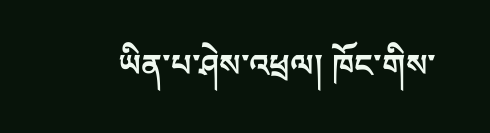ཡིན་པ་ཤེས་འཕྲལ། ཁོང་གིས་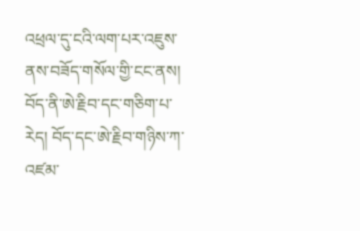འཕྲལ་དུ་ངའི་ལག་པར་འཇུས་ནས་བཟོད་གསོལ་གྱི་ངང་ནས། བོད་ནི་ཨེ་རྗིབ་དང་གཅིག་པ་རེད། བོད་དང་ཨེ་རྗིབ་གཉིས་ཀ་འཛམ་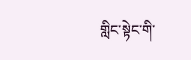གླིང་སྟེང་གི་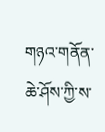གཉའ་གནོན་ཆེ་ཤོས་ཀྱི་ས་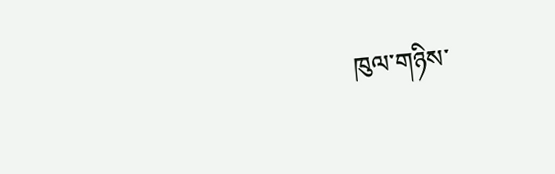ཁུལ་གཉིས་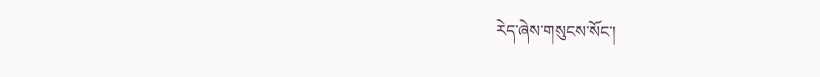རེད་ཞེས་གསུངས་སོང་།